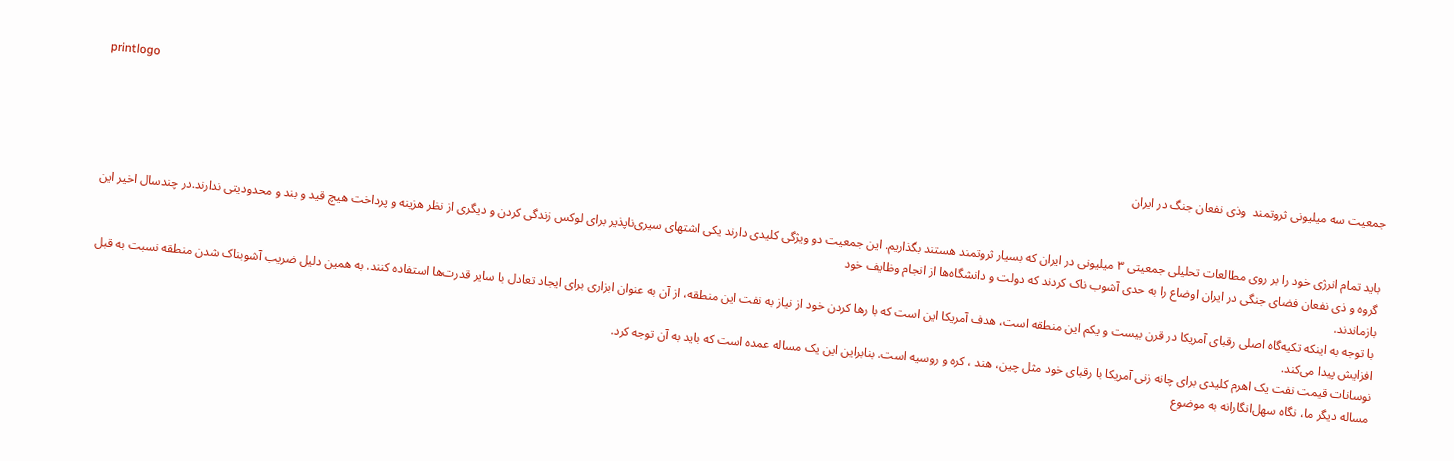printlogo


جمعیت سه میلیونی ثروتمند  وذی نفعان جنگ در ایران


باید تمام انرژی خود را بر روی مطالعات تحلیلی جمعیتی ۳ میلیونی در ایران که بسیار ثروتمند هستند بگذاریم. این جمعیت دو ویژگی کلیدی دارند یکی اشتهای سیری‌ناپذیر برای لوکس زندگی کردن و دیگری از نظر هزینه و پرداخت هیچ قید و بند و محدودیتی ندارند.در چندسال اخیر این گروه و ذی نفعان فضای جنگی در ایران اوضاع را به حدی آشوب ناک کردند که دولت و دانشگاه‌ها از انجام وظایف خود
بازماندند.
با توجه به اینکه تکیه‌گاه اصلی رقبای آمریکا در قرن بیست و یکم این منطقه است، هدف آمریکا این است که با رها کردن خود از نیاز به نفت این منطقه، از آن به عنوان ابزاری برای ایجاد تعادل با سایر قدرت‌ها استفاده کنند. به همین دلیل ضریب آشوبناک شدن منطقه نسبت به قبل افزایش پیدا می‌کند.
نوسانات قیمت نفت یک اهرم کلیدی برای چانه زنی آمریکا با رقبای خود مثل چین، هند ، کره و روسیه است. بنابراین این یک مساله عمده است که باید به آن توجه کرد.
مساله دیگر ما، نگاه سهل‌انگارانه به موضوع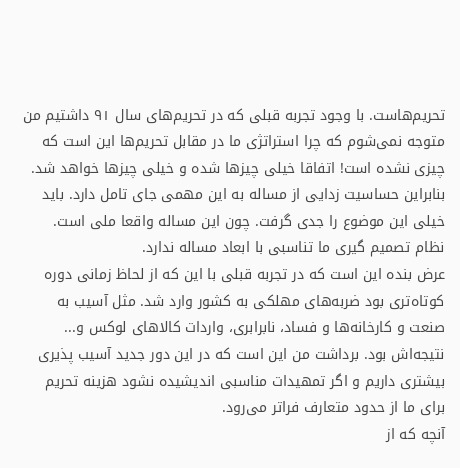تحریم‌هاست. با وجود تجربه قبلی که در تحریم‌های سال ۹۱ داشتیم من متوجه نمی‌شوم که چرا استراتژی ما در مقابل تحریم‌ها این است که چیزی نشده است! اتفاقا خیلی چیزها شده و خیلی چیزها خواهد شد. بنابراین حساسیت زدایی از مساله به این مهمی جای تامل دارد. باید خیلی این موضوع را جدی گرفت. چون این مساله واقعا ملی است. نظام تصمیم گیری ما تناسبی با ابعاد مساله ندارد.
عرض بنده این است که در تجربه قبلی با این که از لحاظ زمانی دوره کوتاه‌تری بود ضربه‌های مهلکی به کشور وارد شد. مثل آسیب به صنعت و کارخانه‌ها و فساد، نابرابری، واردات کالاهای لوکس و... نتیجه‌اش بود. برداشت من این است که در این دور جدید آسیب پذیری بیشتری داریم و اگر تمهیدات مناسبی اندیشیده نشود هزینه تحریم برای ما از حدود متعارف فراتر می‌رود.
آنچه که از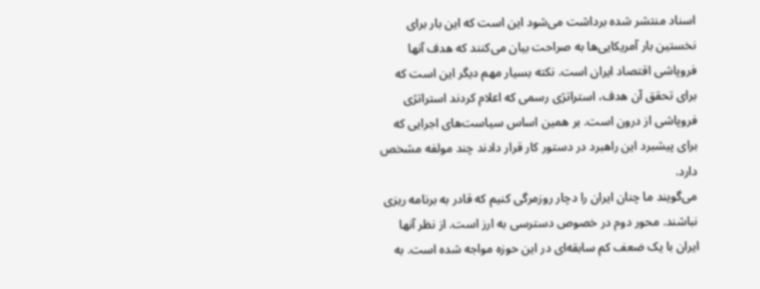اسناد منتشر شده برداشت می‌شود این است که این بار برای نخستین بار آمریکایی‌ها به صراحت بیان می‌کنند که هدف آنها فروپاشی اقتصاد ایران است. نکته بسیار مهم دیگر این است که برای تحقق آن هدف، استراتژی رسمی که اعلام کردند استراتژی فروپاشی از درون است. بر همین اساس سیاست‌های اجرایی که برای پیشبرد این راهبرد در دستور کار قرار دادند چند مولفه مشخص دارد.
می‌گویند ما چنان ایران را دچار روزمرگی کنیم که قادر به برنامه ریزی نباشند. محور دوم در خصوص دسترسی به ارز است. از نظر آنها ایران با یک ضعف کم سابقه‌ای در این حوزه مواجه شده است. به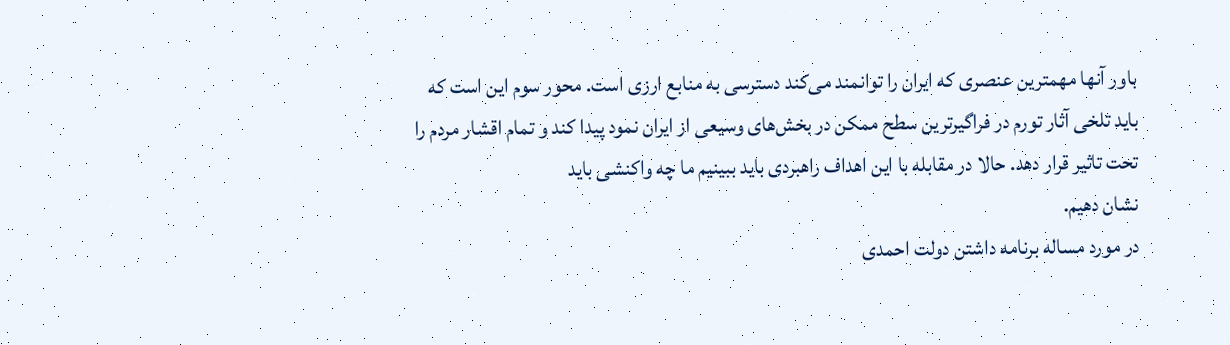باور آنها مهمترین عنصری که ایران را توانمند می‌کند دسترسی به منابع ارزی است. محور سوم این است که باید تلخی آثار تورم در فراگیرترین سطح ممکن در بخش‌های وسیعی از ایران نمود پیدا کند و تمام اقشار مردم را تحت تاثیر قرار دهد. حالا در مقابله با این اهداف راهبردی باید ببینیم ما چه واکنشی باید
نشان دهیم.
در مورد مساله برنامه داشتن دولت احمدی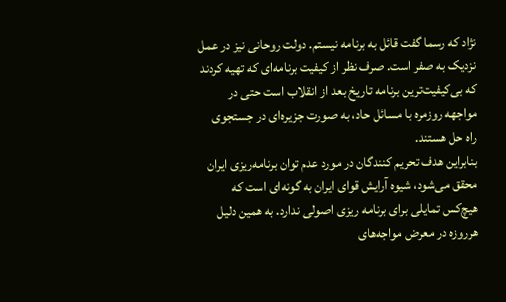نژاد که رسما گفت قائل به برنامه نیستم. دولت روحانی نیز در عمل نزدیک به صفر است. صرف نظر از کیفیت برنامه‌ای که تهیه کردند که بی‌کیفیت‌ترین برنامه تاریخ بعد از انقلاب است حتی در مواجهه روزمره با مسائل حاد، به صورت جزیره‌ای در جستجوی
راه حل هستند.
بنابراین هدف تحریم کنندگان در مورد عدم توان برنامه‌ریزی ایران محقق می‌شود، شیوه آرایش قوای ایران به گونه‌ای است که هیچ‌کس تمایلی برای برنامه ریزی اصولی ندارد. به همین دلیل هرروزه در معرض مواجه‌های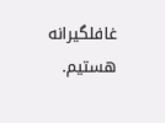غافلگیرانه هستیم.